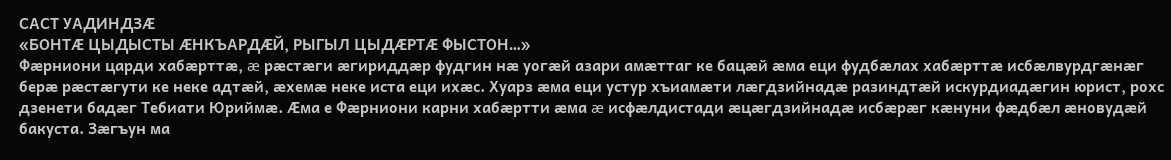САСТ УАДИНДЗÆ
«БОНТÆ ЦЫДЫСТЫ ÆНКЪАРДÆЙ, РЫГЫЛ ЦЫДÆРТÆ ФЫСТОН…»
Фæрниони царди хабæрттæ, æ рæстæги æгириддæр фудгин нæ уогæй азари амæттаг ке бацæй æма еци фудбæлах хабæрттæ исбæлвурдгæнæг берæ рæстæгути ке неке адтæй, æхемæ неке иста еци ихæс. Хуарз æма еци устур хъиамæти лæгдзийнадæ разиндтæй искурдиадæгин юрист, рохс дзенети бадæг Тебиати Юриймæ. Æма е Фæрниони карни хабæртти æма æ исфæлдистади æцæгдзийнадæ исбæрæг кæнуни фæдбæл æновудæй бакуста. Зæгъун ма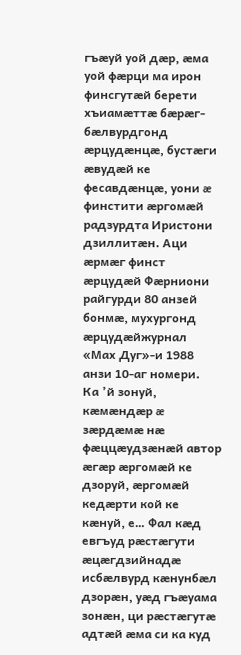гъæуй уой дæр, æма уой фæрци ма ирон финсгутæй берети хъиамæттæ бæрæг-бæлвурдгонд æрцудæнцæ, бустæги æвудæй ке фесавдæнцæ, уони æ финстити æргомæй радзурдта Иристони дзиллитæн. Аци æрмæг финст æрцудæй Фæрниони райгурди 80 анзей бонмæ, мухургонд æрцудæйжурнал «Мах Дуг»-и 1988 анзи 10-аг номери.
Ка ’й зонуй, кæмæндæр æ зæрдæмæ нæ фæццæудзæнæй автор æгæр æргомæй ке дзоруй, æргомæй кедæрти кой ке кæнуй, е… Фал кæд евгъуд рæстæгути æцæгдзийнадæ исбæлвурд кæнунбæл дзорæн, уæд гъæуама зонæн, ци рæстæгутæ адтæй æма си ка куд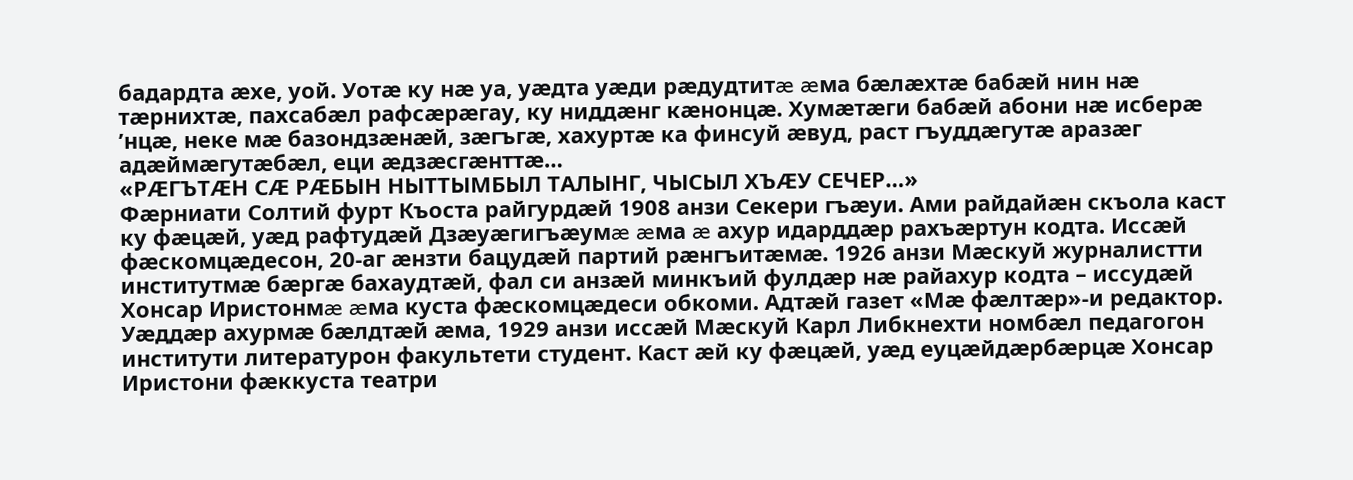бадардта æхе, уой. Уотæ ку нæ уа, уæдта уæди рæдудтитæ æма бæлæхтæ бабæй нин нæ тæрнихтæ, пахсабæл рафсæрæгау, ку ниддæнг кæнонцæ. Хумæтæги бабæй абони нæ исберæ ’нцæ, неке мæ базондзæнæй, зæгъгæ, хахуртæ ка финсуй æвуд, раст гъуддæгутæ аразæг адæймæгутæбæл, еци æдзæсгæнттæ…
«РÆГЪТÆН СÆ РÆБЫН НЫТТЫМБЫЛ ТАЛЫНГ, ЧЫСЫЛ ХЪÆУ СЕЧЕР…»
Фæрниати Солтий фурт Къоста райгурдæй 1908 анзи Секери гъæуи. Ами райдайæн скъола каст ку фæцæй, уæд рафтудæй Дзæуæгигъæумæ æма æ ахур идарддæр рахъæртун кодта. Иссæй фæскомцæдесон, 20-аг æнзти бацудæй партий рæнгъитæмæ. 1926 анзи Мæскуй журналистти институтмæ бæргæ бахаудтæй, фал си анзæй минкъий фулдæр нæ райахур кодта – иссудæй Хонсар Иристонмæ æма куста фæскомцæдеси обкоми. Адтæй газет «Мæ фæлтæр»-и редактор. Уæддæр ахурмæ бæлдтæй æма, 1929 анзи иссæй Мæскуй Карл Либкнехти номбæл педагогон институти литературон факультети студент. Каст æй ку фæцæй, уæд еуцæйдæрбæрцæ Хонсар Иристони фæккуста театри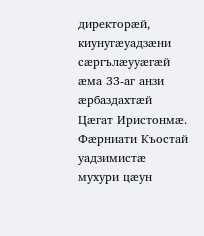директорæй, киунугæуадзæни сæргълæууæгæй æма 33-аг анзи æрбаздахтæй Цæгат Иристонмæ.
Фæрниати Къостай уадзимистæ мухури цæун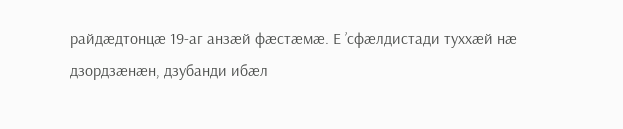райдæдтонцæ 19-аг анзæй фæстæмæ. Е ’сфæлдистади туххæй нæ дзордзæнæн, дзубанди ибæл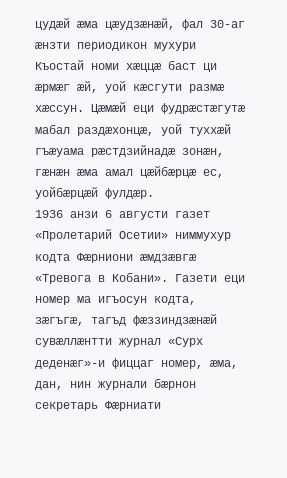цудæй æма цæудзæнæй, фал 30-аг æнзти периодикон мухури Къостай номи хæццæ баст ци æрмæг æй, уой кæсгути размæ хæссун. Цæмæй еци фудрæстæгутæ мабал раздæхонцæ, уой туххæй гъæуама рæстдзийнадæ зонæн, гæнæн æма амал цæйбæрцæ ес, уойбæрцæй фулдæр.
1936 анзи 6 августи газет «Пролетарий Осетии» ниммухур кодта Фæрниони æмдзæвгæ «Тревога в Кобани». Газети еци номер ма игъосун кодта, зæгъгæ, тагъд фæззиндзæнæй сувæллæнтти журнал «Сурх деденæг»-и фиццаг номер, æма, дан, нин журнали бæрнон секретарь Фæрниати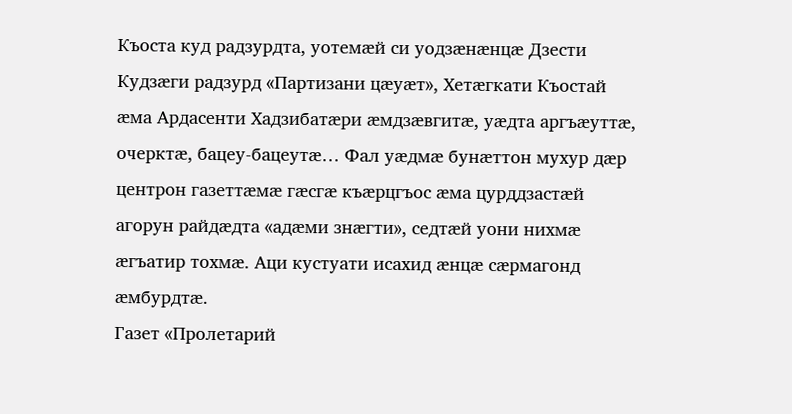Къоста куд радзурдта, уотемæй си уодзæнæнцæ Дзести Кудзæги радзурд «Партизани цæуæт», Хетæгкати Къостай æма Ардасенти Хадзибатæри æмдзæвгитæ, уæдта аргъæуттæ, очерктæ, бацеу-бацеутæ… Фал уæдмæ бунæттон мухур дæр центрон газеттæмæ гæсгæ къæрцгъос æма цурддзастæй агорун райдæдта «адæми знæгти», седтæй уони нихмæ æгъатир тохмæ. Аци кустуати исахид æнцæ сæрмагонд æмбурдтæ.
Газет «Пролетарий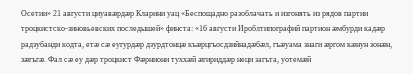Осетии» 21 августи циуавæрдæр Кларини уац «Беспощадно разоблачать и изгонять из рядов партии троцкистско-зиновьевских последышей» финста: «16 августи Ироблтипографий партион æмбурди кадæр радзубанди кодта, етæ сæ еугурдæр дзурдтонцæ къæрцгъосдзийнадæбæл, гъæуама знаги æргом кæнун зонæн, зæгъгæ. Фал сæ еу дæр троцкист Фæрниони туххæй æгириддæр неци загъта, уотемæй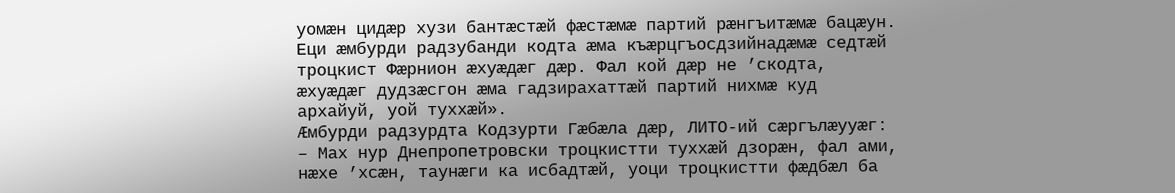уомæн цидæр хузи бантæстæй фæстæмæ партий рæнгъитæмæ бацæун. Еци æмбурди радзубанди кодта æма къæрцгъосдзийнадæмæ седтæй троцкист Фæрнион æхуæдæг дæр. Фал кой дæр не ’скодта, æхуæдæг дудзæсгон æма гадзирахаттæй партий нихмæ куд архайуй, уой туххæй».
Æмбурди радзурдта Кодзурти Гæбæла дæр, ЛИТО-ий сæргълæууæг:
– Мах нур Днепропетровски троцкистти туххæй дзорæн, фал ами, нæхе ’хсæн, таунæги ка исбадтæй, уоци троцкистти фæдбæл ба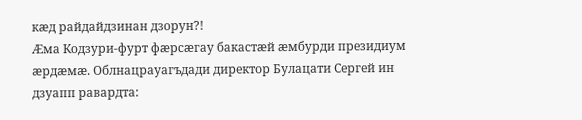кæд райдайдзинан дзорун?!
Æма Кодзури-фурт фæрсæгау бакастæй æмбурди президиум æрдæмæ. Облнацрауагъдади директор Булацати Сергей ин дзуапп равардта: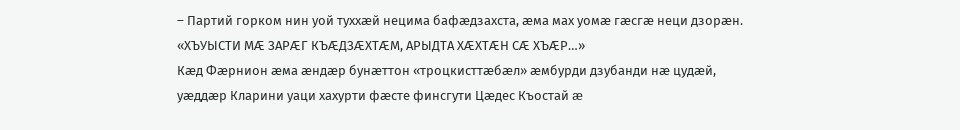– Партий горком нин уой туххæй нецима бафæдзахста, æма мах уомæ гæсгæ неци дзорæн.
«ХЪУЫСТИ МÆ ЗАРÆГ КЪÆДЗÆХТÆМ, АРЫДТА ХÆХТÆН СÆ ХЪÆР…»
Кæд Фæрнион æма æндæр бунæттон «троцкисттæбæл» æмбурди дзубанди нæ цудæй, уæддæр Кларини уаци хахурти фæсте финсгути Цæдес Къостай æ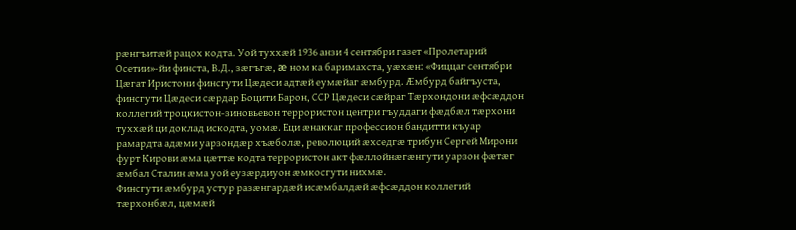рæнгъитæй рацох кодта. Уой туххæй 1936 анзи 4 сентябри газет «Пролетарий Осетии»-йи финста, В.Д., зæгъгæ, æ ном ка баримахста, уæхæн: «Фиццаг сентябри Цæгат Иристони финсгути Цæдеси адтæй еумæйаг æмбурд. Æмбурд байгъуста, финсгути Цæдеси сæрдар Боцити Барон, ССР Цæдеси сæйраг Тæрхондони æфсæддон коллегий троцкистон-зиновьевон террористон центри гъуддаги фæдбæл тæрхони туххæй ци доклад искодта, уомæ. Еци æнаккаг профессион бандитти къуар рамардта адæми уарзондæр хъæболæ, революций æхседгæ трибун Сергей Мирони фурт Кирови æма цæттæ кодта террористон акт фæллойнæгæнгути уарзон фæтæг æмбал Сталин æма уой еузæрдиуон æмкосгути нихмæ.
Финсгути æмбурд устур разæнгардæй исæмбалдæй æфсæддон коллегий тæрхонбæл, цæмæй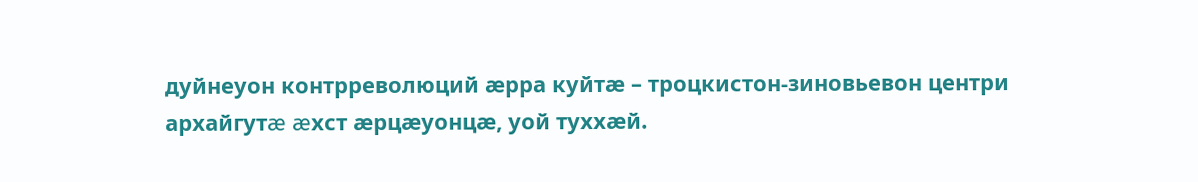дуйнеуон контрреволюций æрра куйтæ – троцкистон-зиновьевон центри архайгутæ æхст æрцæуонцæ, уой туххæй.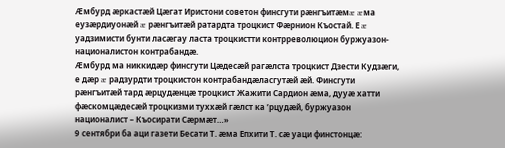Æмбурд æркастæй Цæгат Иристони советон финсгути рæнгъитæмæ æма еузæрдиуонæй æ рæнгъитæй ратардта троцкист Фæрнион Къостай. Е æ уадзимисти бунти ласæгау ласта троцкистти контрреволюцион буржуазон-националистон контрабандæ.
Æмбурд ма никкидæр финсгути Цæдесæй рагæлста троцкист Дзести Кудзæги, е дæр æ радзурдти троцкистон контрабандæласгутæй æй. Финсгути рæнгъитæй тард æрцудæнцæ троцкист Жажити Сардион æма, дууæ хатти фæскомцæдесæй троцкизми туххæй гæлст ка ’рцудæй, буржуазон националист – Къосирати Сæрмæт…»
9 сентябри ба аци газети Бесати Т. æма Епхити Т. сæ уаци финстонцæ: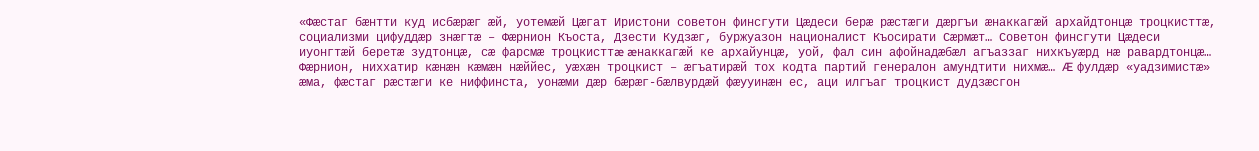«Фæстаг бæнтти куд исбæрæг æй, уотемæй Цæгат Иристони советон финсгути Цæдеси берæ рæстæги дæргъи æнаккагæй архайдтонцæ троцкисттæ, социализми цифуддæр знæгтæ – Фæрнион Къоста, Дзести Кудзæг, буржуазон националист Къосирати Сæрмæт… Советон финсгути Цæдеси иуонгтæй беретæ зудтонцæ, сæ фарсмæ троцкисттæ æнаккагæй ке архайунцæ, уой, фал син афойнадæбæл агъаззаг нихкъуæрд нæ равардтонцæ… Фæрнион, ниххатир кæнæн кæмæн нæййес, уæхæн троцкист – æгъатирæй тох кодта партий генералон амундтити нихмæ… Æ фулдæр «уадзимистæ» æма, фæстаг рæстæги ке ниффинста, уонæми дæр бæрæг-бæлвурдæй фæууинæн ес, аци илгъаг троцкист дудзæсгон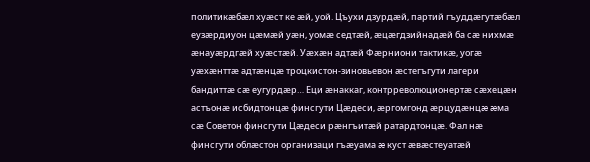политикæбæл хуæст ке æй, уой. Цъухи дзурдæй, партий гъуддæгутæбæл еузæрдиуон цæмæй уæн, уомæ седтæй, æцæгдзийнадæй ба сæ нихмæ æнауæрдгæй хуæстæй. Уæхæн адтæй Фæрниони тактикæ, уогæ уæхæнттæ адтæнцæ троцкистон-зиновьевон æстегъгути лагери бандиттæ сæ еугурдæр… Еци æнаккаг, контрреволюционертæ сæхецæн астъонæ исбидтонцæ финсгути Цæдеси, æргомгонд æрцудæнцæ æма сæ Советон финсгути Цæдеси рæнгъитæй ратардтонцæ. Фал нæ финсгути облæстон организаци гъæуама æ куст æвæстеуатæй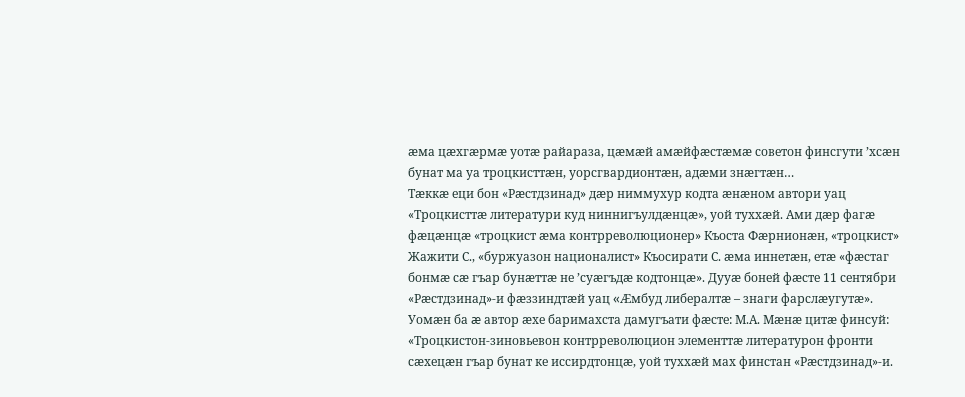æма цæхгæрмæ уотæ райараза, цæмæй амæйфæстæмæ советон финсгути ’хсæн бунат ма уа троцкисттæн, уорсгвардионтæн, адæми знæгтæн…
Тæккæ еци бон «Рæстдзинад» дæр ниммухур кодта æнæном автори уац «Троцкисттæ литератури куд ниннигъулдæнцæ», уой туххæй. Ами дæр фагæ фæцæнцæ «троцкист æма контрреволюционер» Къоста Фæрнионæн, «троцкист» Жажити С., «буржуазон националист» Къосирати С. æма иннетæн, етæ «фæстаг бонмæ сæ гъар бунæттæ не ’суæгъдæ кодтонцæ». Дууæ боней фæсте 11 сентябри «Рæстдзинад»-и фæззиндтæй уац «Æмбуд либералтæ – знаги фарслæугутæ». Уомæн ба æ автор æхе баримахста дамугъати фæсте: М.А. Мæнæ цитæ финсуй: «Троцкистон-зиновьевон контрреволюцион элементтæ литературон фронти сæхецæн гъар бунат ке иссирдтонцæ, уой туххæй мах финстан «Рæстдзинад»-и.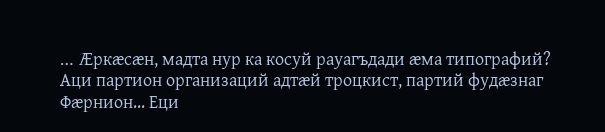… Æркæсæн, мадта нур ка косуй рауагъдади æма типографий? Аци партион организаций адтæй троцкист, партий фудæзнаг Фæрнион… Еци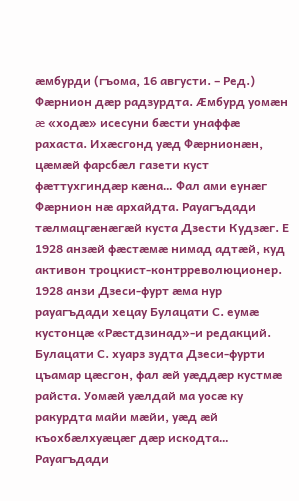æмбурди (гъома, 16 августи. – Ред.) Фæрнион дæр радзурдта. Æмбурд уомæн æ «ходæ» исесуни бæсти унаффæ рахаста. Ихæсгонд уæд Фæрнионæн, цæмæй фарсбæл газети куст фæттухгиндæр кæна… Фал ами еунæг Фæрнион нæ архайдта. Рауагъдади тæлмацгæнæгæй куста Дзести Кудзæг. Е 1928 анзæй фæстæмæ нимад адтæй, куд активон троцкист-контрреволюционер. 1928 анзи Дзеси-фурт æма нур рауагъдади хецау Булацати С. еумæ кустонцæ «Рæстдзинад»-и редакций. Булацати С. хуарз зудта Дзеси-фурти цъамар цæсгон, фал æй уæддæр кустмæ райста. Уомæй уæлдай ма уосæ ку ракурдта майи мæйи, уæд æй къохбæлхуæцæг дæр искодта… Рауагъдади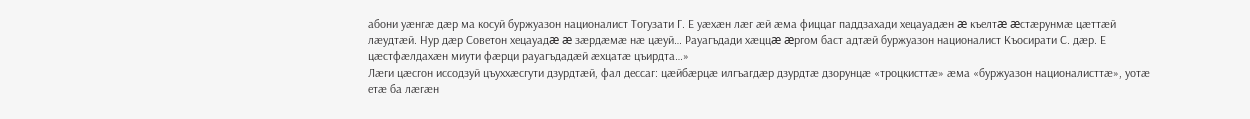абони уæнгæ дæр ма косуй буржуазон националист Тогузати Г. Е уæхæн лæг æй æма фиццаг паддзахади хецауадæн æ къелтæ æстæрунмæ цæттæй лæудтæй. Нур дæр Советон хецауадæ æ зæрдæмæ нæ цæуй… Рауагъдади хæццæ æргом баст адтæй буржуазон националист Къосирати С. дæр. Е цæстфæлдахæн миути фæрци рауагъдадæй æхцатæ цъирдта…»
Лæги цæсгон иссодзуй цъуххæсгути дзурдтæй, фал дессаг: цæйбæрцæ илгъагдæр дзурдтæ дзорунцæ «троцкисттæ» æма «буржуазон националисттæ», уотæ етæ ба лæгæн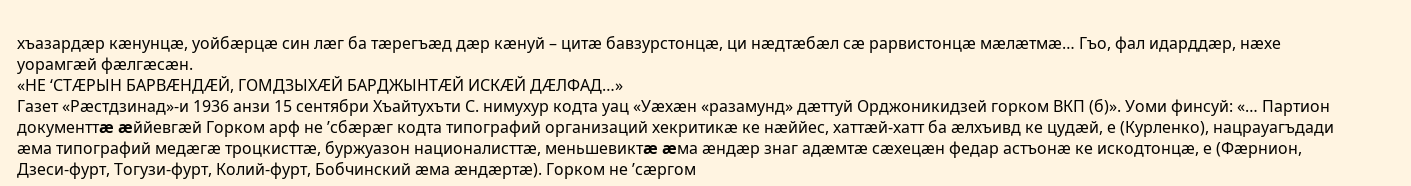хъазардæр кæнунцæ, уойбæрцæ син лæг ба тæрегъæд дæр кæнуй – цитæ бавзурстонцæ, ци нæдтæбæл сæ рарвистонцæ мæлæтмæ… Гъо, фал идарддæр, нæхе уорамгæй фæлгæсæн.
«НЕ ‘СТÆРЫН БАРВÆНДÆЙ, ГОМДЗЫХÆЙ БАРДЖЫНТÆЙ ИСКÆЙ ДÆЛФАД…»
Газет «Рæстдзинад»-и 1936 анзи 15 сентябри Хъайтухъти С. нимухур кодта уац «Уæхæн «разамунд» дæттуй Орджоникидзей горком ВКП (б)». Уоми финсуй: «… Партион документтæ æййевгæй Горком арф не ’сбæрæг кодта типографий организаций хекритикæ ке нæййес, хаттæй-хатт ба æлхъивд ке цудæй, е (Курленко), нацрауагъдади æма типографий медæгæ троцкисттæ, буржуазон националисттæ, меньшевиктæ æма æндæр знаг адæмтæ сæхецæн федар астъонæ ке искодтонцæ, е (Фæрнион, Дзеси-фурт, Тогузи-фурт, Колий-фурт, Бобчинский æма æндæртæ). Горком не ’сæргом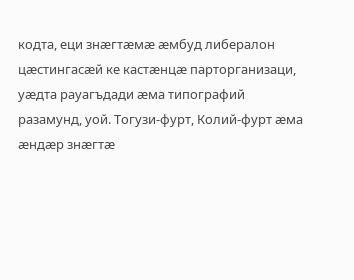кодта, еци знæгтæмæ æмбуд либералон цæстингасæй ке кастæнцæ парторганизаци, уæдта рауагъдади æма типографий разамунд, уой. Тогузи-фурт, Колий-фурт æма æндæр знæгтæ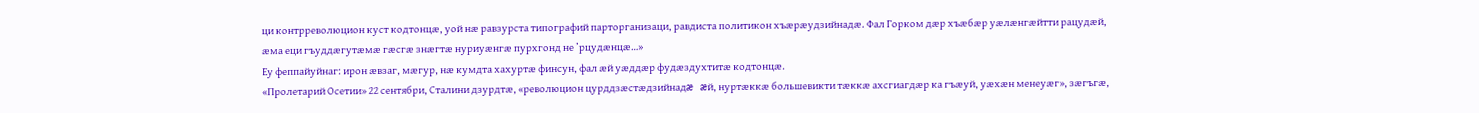ци контрреволюцион куст кодтонцæ, уой нæ равзурста типографий парторганизаци, равдиста политикон хъæрæудзийнадæ. Фал Горком дæр хъæбæр уæлæнгæйтти рацудæй, æма еци гъуддæгутæмæ гæсгæ знæгтæ нуриуæнгæ пурхгонд не ’рцудæнцæ…»
Еу феппайуйнаг: ирон æвзаг, мæгур, нæ кумдта хахуртæ финсун, фал æй уæддæр фудæздухтитæ кодтонцæ.
«Пролетарий Осетии» 22 сентябри, Сталини дзурдтæ, «революцион цурддзæстæдзийнадæ æй, нуртæккæ большевикти тæккæ ахсгиагдæр ка гъæуй, уæхæн менеуæг», зæгъгæ,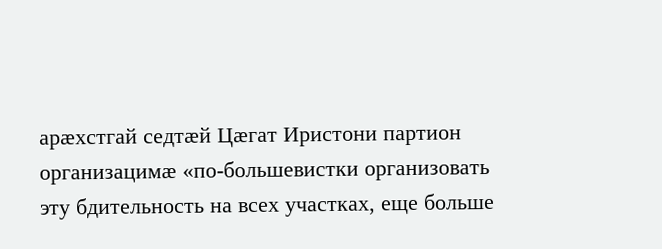арæхстгай седтæй Цæгат Иристони партион организацимæ «по-большевистки организовать эту бдительность на всех участках, еще больше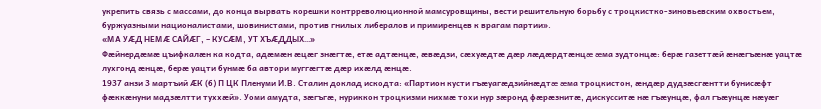укрепить связь с массами, до конца вырвать корешки контрреволюционной мамсуровщины, вести решительную борьбу с троцкистко-зиновьевским охвостьем, буржуазными националистами, шовинистами, против гнилых либералов и примиренцев к врагам партии».
«МА УÆД НЕМÆ САЙÆГ, – КУСÆМ, УТ ХЪÆДДЫХ…»
Фæйнердæмæ цъифкалæн ка кодта, адæмæн æцæг знæгтæ, етæ адтæнцæ, æвæдзи, сæхуæдтæ дæр лæдæрдтæнцæ æма зудтонцæ: берæ газеттæй æнæгъæнæ уацтæ лухгонд æнцæ, берæ уацти бунмæ ба автори муггæгтæ дæр ихæлд æнцæ.
1937 анзи 3 мартъий ÆК (б) П ЦК Пленуми И.В. Сталин доклад искодта: «Партион кусти гъæуагæдзийнæдтæ æма троцкистон, æндæр дудзæсгæнтти бунисæфт фæккæнуни мадзæлтти туххæй». Уоми амудта, зæгъгæ, нуриккон троцкизми нихмæ тохи нур зæронд фæрæзнитæ, дискусситæ нæ гъæунцæ, фал гъæунцæ нæуæг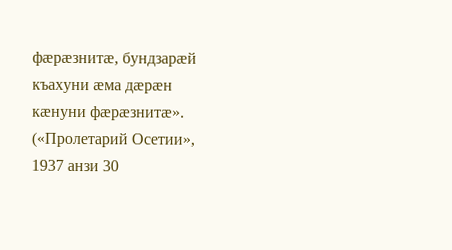фæрæзнитæ, бундзарæй къахуни æма дæрæн кæнуни фæрæзнитæ». («Пролетарий Осетии», 1937 анзи 30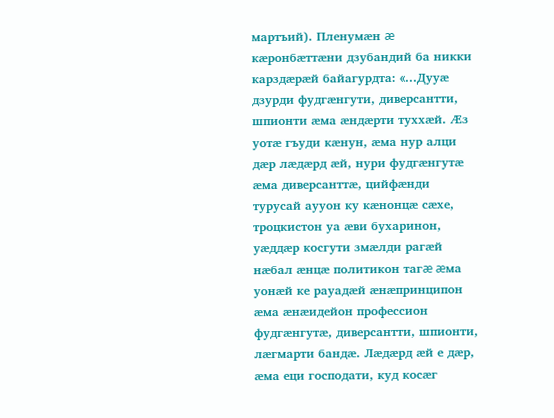мартъий). Пленумæн æ кæронбæттæни дзубандий ба никки карздæрæй байагурдта: «…Дууæ дзурди фудгæнгути, диверсантти, шпионти æма æндæрти туххæй. Æз уотæ гъуди кæнун, æма нур алци дæр лæдæрд æй, нури фудгæнгутæ æма диверсанттæ, цийфæнди турусай аууон ку кæнонцæ сæхе, троцкистон уа æви бухаринон, уæддæр косгути змæлди рагæй нæбал æнцæ политикон тагæ æма уонæй ке рауадæй æнæпринципон æма æнæидейон профессион фудгæнгутæ, диверсантти, шпионти, лæгмарти бандæ. Лæдæрд æй е дæр, æма еци господати, куд косæг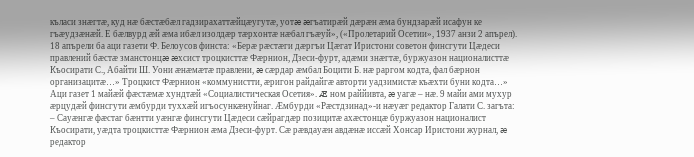къласи знæгтæ, куд нæ бæстæбæл гадзирахаттæйцæугутæ, уотæ æгъатирæй дæрæн æма бундзарæй исафун ке гъæудзæнæй. Е бæлвурд æй æма ибæл изолдæр тæрхонтæ нæбал гъæуй», («Пролетарий Осетии», 1937 анзи 2 апърел). 18 апърели ба аци газети Ф. Белоусов финста: «Берæ рæстæги дæргъи Цæгат Иристони советон финсгути Цæдеси правлений бæстæ зманстонцæ æхсист троцкисттæ Фæрнион, Дзеси-фурт, адæми знæгтæ, буржуазон националисттæ Къосирати С., Абайти Ш. Уони æнæмæтæ правлени, æ сæрдар æмбал Боцити Б. нæ раргом кодта, фал бæрнон организацитæ…» Троцкист Фæрнион «коммунистти, æригон райдайгæ авторти уадзимистæ къæхти буни кодта…»
Аци газет 1 майæй фæстæмæ хундтæй «Социалистическая Осетия». Æ ном раййивта, æ уагæ – нæ. 9 майи ами мухур æрцудæй финсгути æмбурди туххæй игъосункæнуйнаг. Æмбурди «Рæстдзинад»-и нæуæг редактор Галати С. загъта:
– Сауæнгæ фæстаг бæнтти уæнгæ финсгути Цæдеси сæйрагдæр позицитæ ахæстонцæ буржуазон националист Къосирати, уæдта троцкисттæ Фæрнион æма Дзеси-фурт. Сæ рæвдауæн авдæнæ иссæй Хонсар Иристони журнал, æ редактор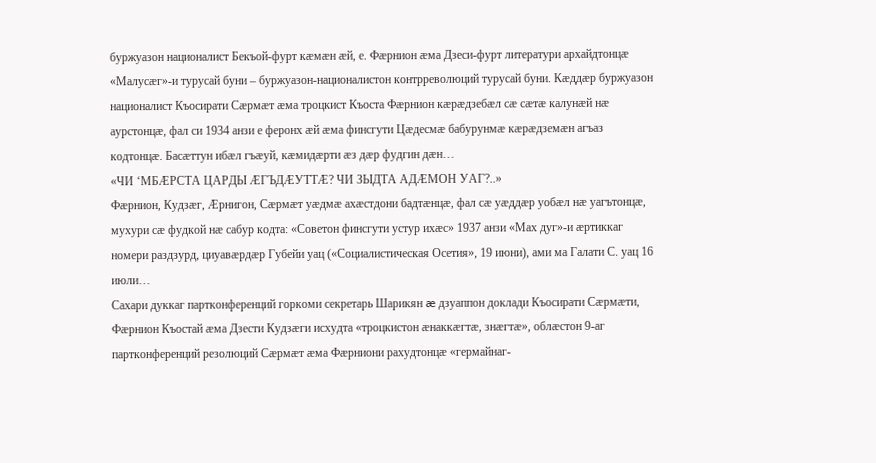буржуазон националист Бекъой-фурт кæмæн æй, е. Фæрнион æма Дзеси-фурт литератури архайдтонцæ «Малусæг»-и турусай буни – буржуазон-националистон контрреволюций турусай буни. Кæддæр буржуазон националист Къосирати Сæрмæт æма троцкист Къоста Фæрнион кæрæдзебæл сæ сæтæ калунæй нæ аурстонцæ, фал си 1934 анзи е феронх æй æма финсгути Цæдесмæ бабурунмæ кæрæдземæн агъаз кодтонцæ. Басæттун ибæл гъæуй, кæмидæрти æз дæр фудгин дæн…
«ЧИ ‘МБÆРСТА ЦАРДЫ ÆГЪДÆУТТÆ? ЧИ ЗЫДТА АДÆМОН УАГ?..»
Фæрнион, Кудзæг, Æрнигон, Сæрмæт уæдмæ ахæстдони бадтæнцæ, фал сæ уæддæр уобæл нæ уагътонцæ, мухури сæ фудкой нæ сабур кодта: «Советон финсгути устур ихæс» 1937 анзи «Мах дуг»-и æртиккаг номери раздзурд, циуавæрдæр Губейи уац («Социалистическая Осетия», 19 июни), ами ма Галати С. уац 16 июли…
Сахари дуккаг партконференций горкоми секретарь Шарикян æ дзуаппон доклади Къосирати Сæрмæти, Фæрнион Къостай æма Дзести Кудзæги исхудта «троцкистон æнаккæгтæ, знæгтæ», облæстон 9-аг партконференций резолюций Сæрмæт æма Фæрниони рахудтонцæ «гермайнаг-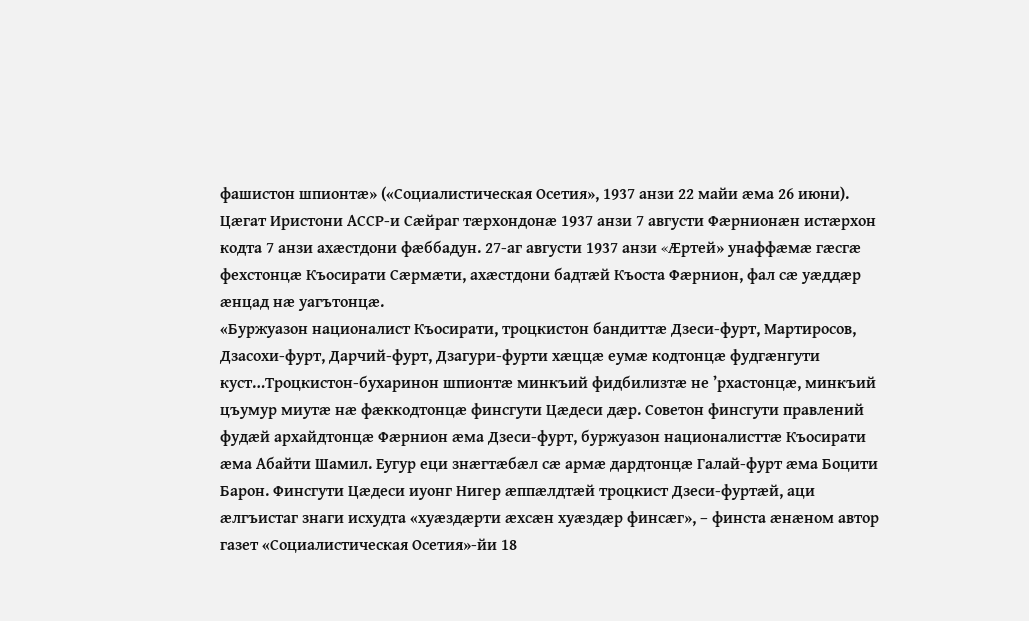фашистон шпионтæ» («Социалистическая Осетия», 1937 анзи 22 майи æма 26 июни).
Цæгат Иристони АССР-и Сæйраг тæрхондонæ 1937 анзи 7 августи Фæрнионæн истæрхон кодта 7 анзи ахæстдони фæббадун. 27-аг августи 1937 анзи «Æртей» унаффæмæ гæсгæ фехстонцæ Къосирати Сæрмæти, ахæстдони бадтæй Къоста Фæрнион, фал сæ уæддæр æнцад нæ уагътонцæ.
«Буржуазон националист Къосирати, троцкистон бандиттæ Дзеси-фурт, Мартиросов, Дзасохи-фурт, Дарчий-фурт, Дзагури-фурти хæццæ еумæ кодтонцæ фудгæнгути куст…Троцкистон-бухаринон шпионтæ минкъий фидбилизтæ не ’рхастонцæ, минкъий цъумур миутæ нæ фæккодтонцæ финсгути Цæдеси дæр. Советон финсгути правлений фудæй архайдтонцæ Фæрнион æма Дзеси-фурт, буржуазон националисттæ Къосирати æма Абайти Шамил. Еугур еци знæгтæбæл сæ армæ дардтонцæ Галай-фурт æма Боцити Барон. Финсгути Цæдеси иуонг Нигер æппæлдтæй троцкист Дзеси-фуртæй, аци æлгъистаг знаги исхудта «хуæздæрти æхсæн хуæздæр финсæг», – финста æнæном автор газет «Социалистическая Осетия»-йи 18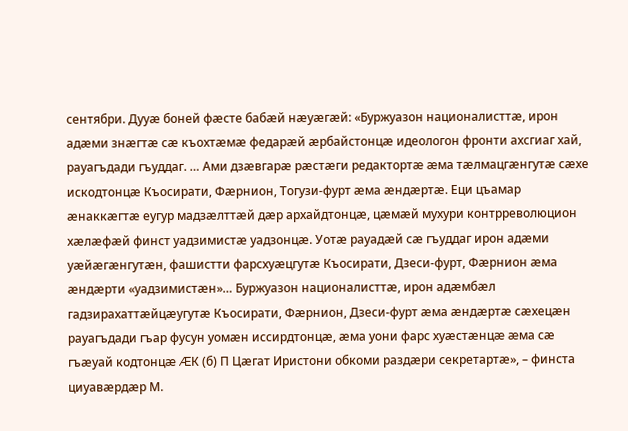сентябри. Дууæ боней фæсте бабæй нæуæгæй: «Буржуазон националисттæ, ирон адæми знæгтæ сæ къохтæмæ федарæй æрбайстонцæ идеологон фронти ахсгиаг хай, рауагъдади гъуддаг. … Ами дзæвгарæ рæстæги редактортæ æма тæлмацгæнгутæ сæхе искодтонцæ Къосирати, Фæрнион, Тогузи-фурт æма æндæртæ. Еци цъамар æнаккæгтæ еугур мадзæлттæй дæр архайдтонцæ, цæмæй мухури контрреволюцион хæлæфæй финст уадзимистæ уадзонцæ. Уотæ рауадæй сæ гъуддаг ирон адæми уæйæгæнгутæн, фашистти фарсхуæцгутæ Къосирати, Дзеси-фурт, Фæрнион æма æндæрти «уадзимистæн»… Буржуазон националисттæ, ирон адæмбæл гадзирахаттæйцæугутæ Къосирати, Фæрнион, Дзеси-фурт æма æндæртæ сæхецæн рауагъдади гъар фусун уомæн иссирдтонцæ, æма уони фарс хуæстæнцæ æма сæ гъæуай кодтонцæ ÆК (б) П Цæгат Иристони обкоми раздæри секретартæ», – финста циуавæрдæр М.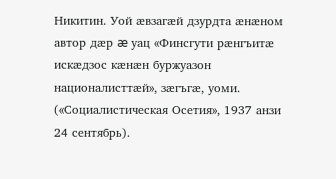Никитин. Уой æвзагæй дзурдта æнæном автор дæр æ уац «Финсгути рæнгъитæ искæдзос кæнæн буржуазон националисттæй», зæгъгæ, уоми. («Социалистическая Осетия», 1937 анзи 24 сентябрь).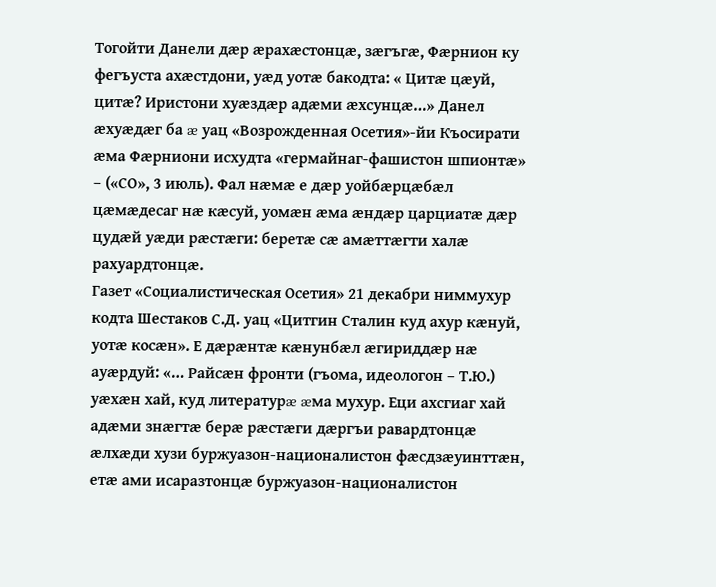Тогойти Данели дæр æрахæстонцæ, зæгъгæ, Фæрнион ку фегъуста ахæстдони, уæд уотæ бакодта: « Цитæ цæуй, цитæ? Иристони хуæздæр адæми æхсунцæ…» Данел æхуæдæг ба æ уац «Возрожденная Осетия»-йи Къосирати æма Фæрниони исхудта «гермайнаг-фашистон шпионтæ» – («СО», 3 июль). Фал нæмæ е дæр уойбæрцæбæл цæмæдесаг нæ кæсуй, уомæн æма æндæр царциатæ дæр цудæй уæди рæстæги: беретæ сæ амæттæгти халæ рахуардтонцæ.
Газет «Социалистическая Осетия» 21 декабри ниммухур кодта Шестаков С.Д. уац «Цитгин Сталин куд ахур кæнуй, уотæ косæн». Е дæрæнтæ кæнунбæл æгириддæр нæ ауæрдуй: «… Райсæн фронти (гъома, идеологон – Т.Ю.) уæхæн хай, куд литературæ æма мухур. Еци ахсгиаг хай адæми знæгтæ берæ рæстæги дæргъи равардтонцæ æлхæди хузи буржуазон-националистон фæсдзæуинттæн, етæ ами исаразтонцæ буржуазон-националистон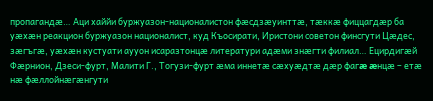пропагандæ… Аци хаййи буржуазон-националистон фæсдзæуинттæ, тæккæ фиццагдæр ба уæхæн реакцион буржуазон националист, куд Къосирати, Иристони советон финсгути Цæдес, зæгъгæ, уæхæн кустуати аууон исаразтонцæ литератури адæми знæгти филиал… Ецирдигæй Фæрнион, Дзеси-фурт, Малити Г., Тогузи-фурт æма иннетæ сæхуæдтæ дæр фагæ æнцæ – етæ нæ фæллойнæгæнгути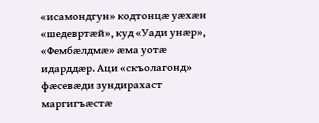«исамондгун» кодтонцæ уæхæн «шедевртæй», куд «Уади унæр», «Фембæлдмæ» æма уотæ идарддæр. Аци «скъолагонд» фæсевæди зундирахаст маргигъæстæ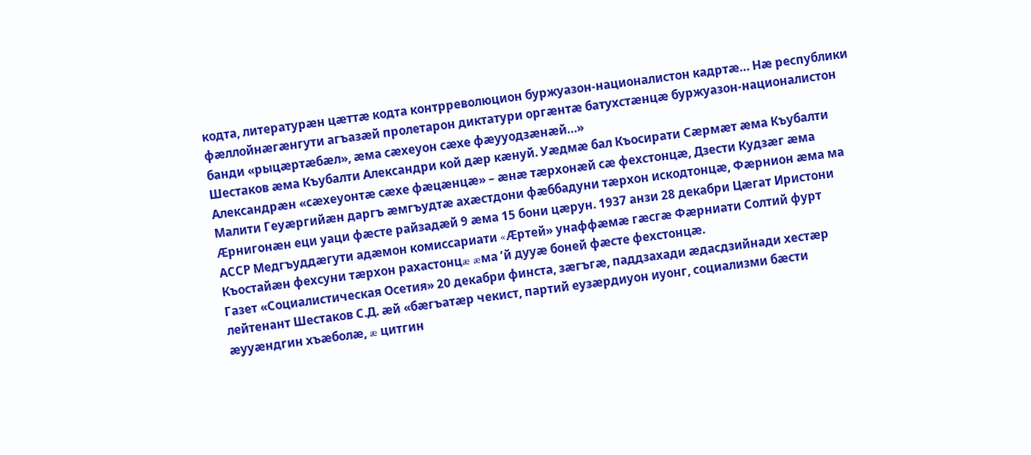кодта, литературæн цæттæ кодта контрреволюцион буржуазон-националистон кадртæ… Нæ республики фæллойнæгæнгути агъазæй пролетарон диктатури оргæнтæ батухстæнцæ буржуазон-националистон банди «рыцæртæбæл», æма сæхеуон сæхе фæууодзæнæй…»
Шестаков æма Къубалти Александри кой дæр кæнуй. Уæдмæ бал Къосирати Сæрмæт æма Къубалти Александрæн «сæхеуонтæ сæхе фæцæнцæ» – æнæ тæрхонæй сæ фехстонцæ, Дзести Кудзæг æма Малити Геуæргийæн даргъ æмгъудтæ ахæстдони фæббадуни тæрхон искодтонцæ, Фæрнион æма ма Æрнигонæн еци уаци фæсте райзадæй 9 æма 15 бони цæрун. 1937 анзи 28 декабри Цæгат Иристони АССР Медгъуддæгути адæмон комиссариати «Æртей» унаффæмæ гæсгæ Фæрниати Солтий фурт Къостайæн фехсуни тæрхон рахастонцæ æма ’й дууæ боней фæсте фехстонцæ.
Газет «Социалистическая Осетия» 20 декабри финста, зæгъгæ, паддзахади æдасдзийнади хестæр лейтенант Шестаков С.Д. æй «бæгъатæр чекист, партий еузæрдиуон иуонг, социализми бæсти æууæндгин хъæболæ, æ цитгин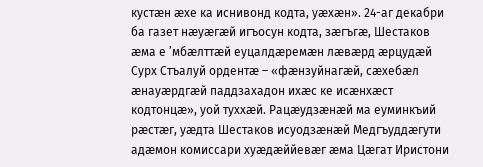кустæн æхе ка иснивонд кодта, уæхæн». 24-аг декабри ба газет нæуæгæй игъосун кодта, зæгъгæ, Шестаков æма е ’мбæлттæй еуцалдæремæн лæвæрд æрцудæй Сурх Стъалуй ордентæ – «фæнзуйнагæй, сæхебæл æнауæрдгæй паддзахадон ихæс ке исæнхæст кодтонцæ», уой туххæй. Рацæудзæнæй ма еуминкъий рæстæг, уæдта Шестаков исуодзæнæй Медгъуддæгути адæмон комиссари хуæдæййевæг æма Цæгат Иристони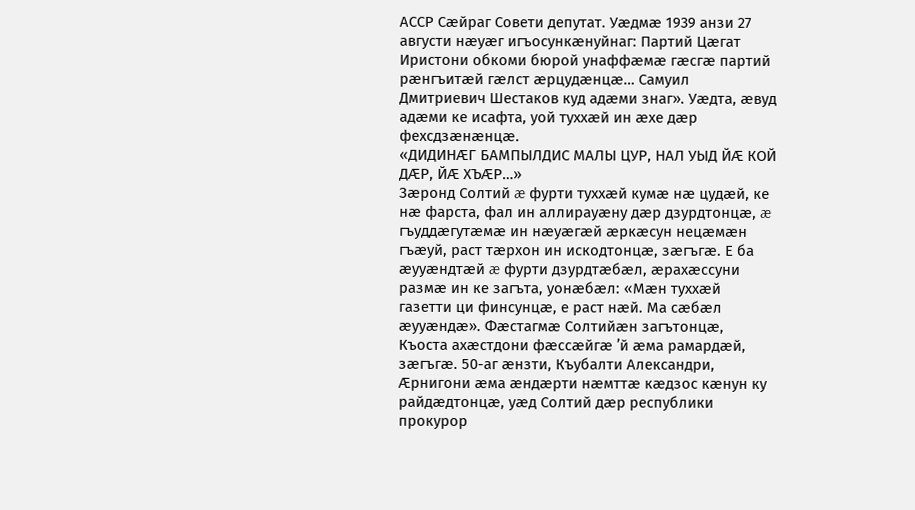АССР Сæйраг Совети депутат. Уæдмæ 1939 анзи 27 августи нæуæг игъосункæнуйнаг: Партий Цæгат Иристони обкоми бюрой унаффæмæ гæсгæ партий рæнгъитæй гæлст æрцудæнцæ… Самуил Дмитриевич Шестаков куд адæми знаг». Уæдта, æвуд адæми ке исафта, уой туххæй ин æхе дæр фехсдзæнæнцæ.
«ДИДИНÆГ БАМПЫЛДИС МАЛЫ ЦУР, НАЛ УЫД ЙÆ КОЙ ДÆР, ЙÆ ХЪÆР…»
Зæронд Солтий æ фурти туххæй кумæ нæ цудæй, ке нæ фарста, фал ин аллирауæну дæр дзурдтонцæ, æ гъуддæгутæмæ ин нæуæгæй æркæсун нецæмæн гъæуй, раст тæрхон ин искодтонцæ, зæгъгæ. Е ба æууæндтæй æ фурти дзурдтæбæл, æрахæссуни размæ ин ке загъта, уонæбæл: «Мæн туххæй газетти ци финсунцæ, е раст нæй. Ма сæбæл æууæндæ». Фæстагмæ Солтийæн загътонцæ, Къоста ахæстдони фæссæйгæ ’й æма рамардæй, зæгъгæ. 50-аг æнзти, Къубалти Александри, Æрнигони æма æндæрти нæмттæ кæдзос кæнун ку райдæдтонцæ, уæд Солтий дæр республики прокурор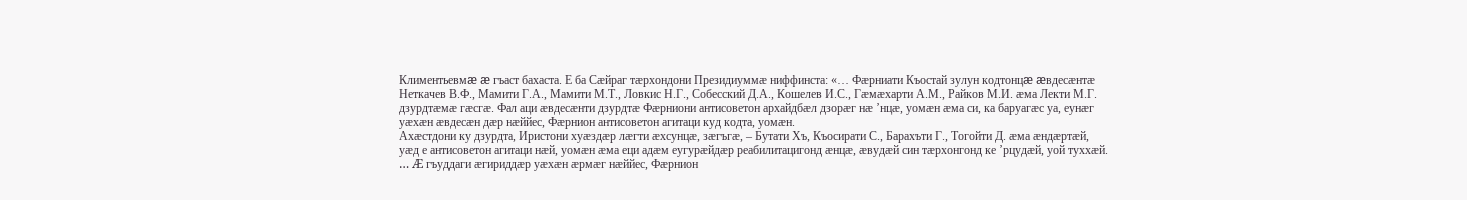Климентьевмæ æ гъаст бахаста. Е ба Сæйраг тæрхондони Президиуммæ ниффинста: «… Фæрниати Къостай зулун кодтонцæ æвдесæнтæ Неткачев В.Ф., Мамити Г.А., Мамити М.Т., Ловкис Н.Г., Собесский Д.А., Кошелев И.С., Гæмæхарти А.М., Райков М.И. æма Лекти М.Г. дзурдтæмæ гæсгæ. Фал аци æвдесæнти дзурдтæ Фæрниони антисоветон архайдбæл дзорæг нæ ’нцæ, уомæн æма си, ка баруагæс уа, еунæг уæхæн æвдесæн дæр нæййес, Фæрнион антисоветон агитаци куд кодта, уомæн.
Ахæстдони ку дзурдта, Иристони хуæздæр лæгти æхсунцæ, зæгъгæ, – Бутати Хъ, Къосирати С., Барахъти Г., Тогойти Д. æма æндæртæй, уæд е антисоветон агитаци нæй, уомæн æма еци адæм еугурæйдæр реабилитацигонд æнцæ, æвудæй син тæрхонгонд ке ’рцудæй, уой туххæй.
… Æ гъуддаги æгириддæр уæхæн æрмæг нæййес, Фæрнион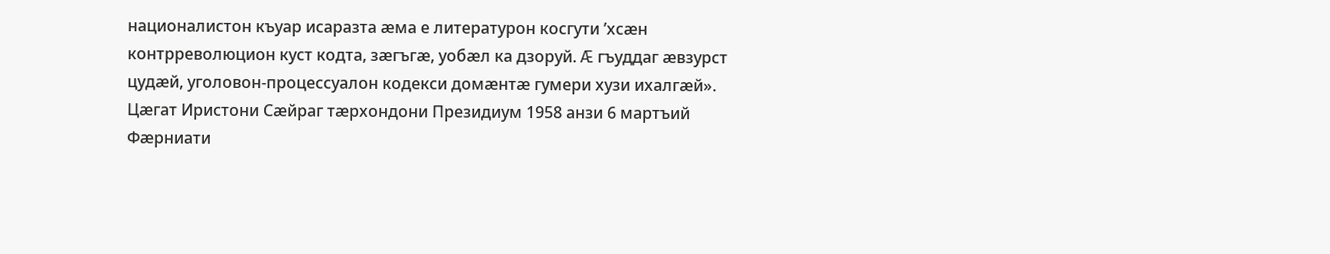националистон къуар исаразта æма е литературон косгути ’хсæн контрреволюцион куст кодта, зæгъгæ, уобæл ка дзоруй. Æ гъуддаг æвзурст цудæй, уголовон-процессуалон кодекси домæнтæ гумери хузи ихалгæй».
Цæгат Иристони Сæйраг тæрхондони Президиум 1958 анзи 6 мартъий Фæрниати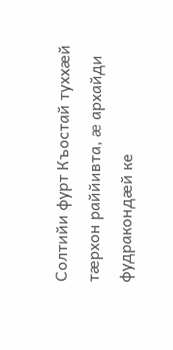Солтийи фурт Къостай туххæй тæрхон раййивта, æ архайди фудракондæй ке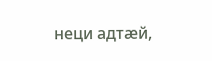неци адтæй,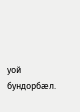уой бундорбæл.